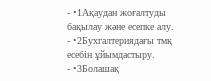- •1Ақаудан жоғалтуды бақылау және есепке алу.
- •2Бухгалтериядағы тмқ есебін ұйымдастыру.
- •3Болашақ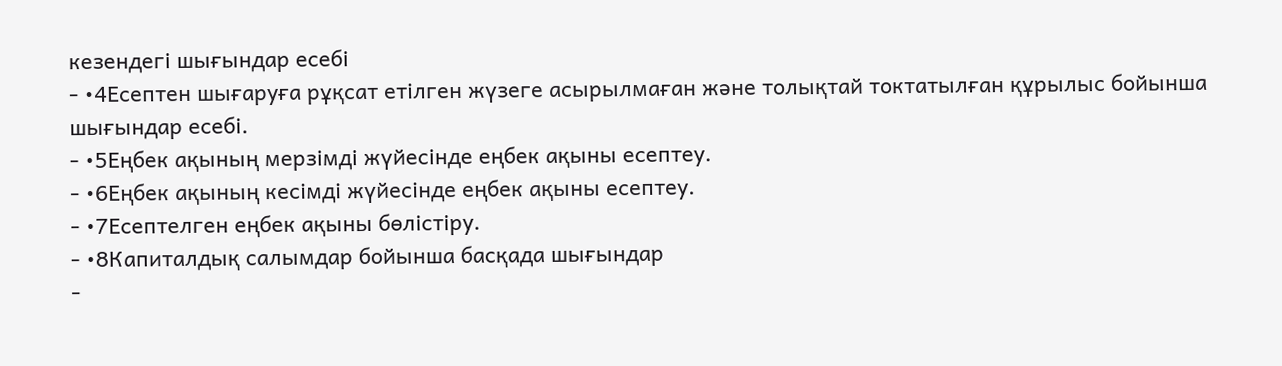кезендегі шығындар есебі
- •4Есептен шығаруға рұқсат етілген жүзеге асырылмаған және толықтай токтатылған құрылыс бойынша шығындар есебі.
- •5Еңбек ақының мерзімді жүйесінде еңбек ақыны есептеу.
- •6Еңбек ақының кесімді жүйесінде еңбек ақыны есептеу.
- •7Есептелген еңбек ақыны бөлістіру.
- •8Капиталдық салымдар бойынша басқада шығындар
-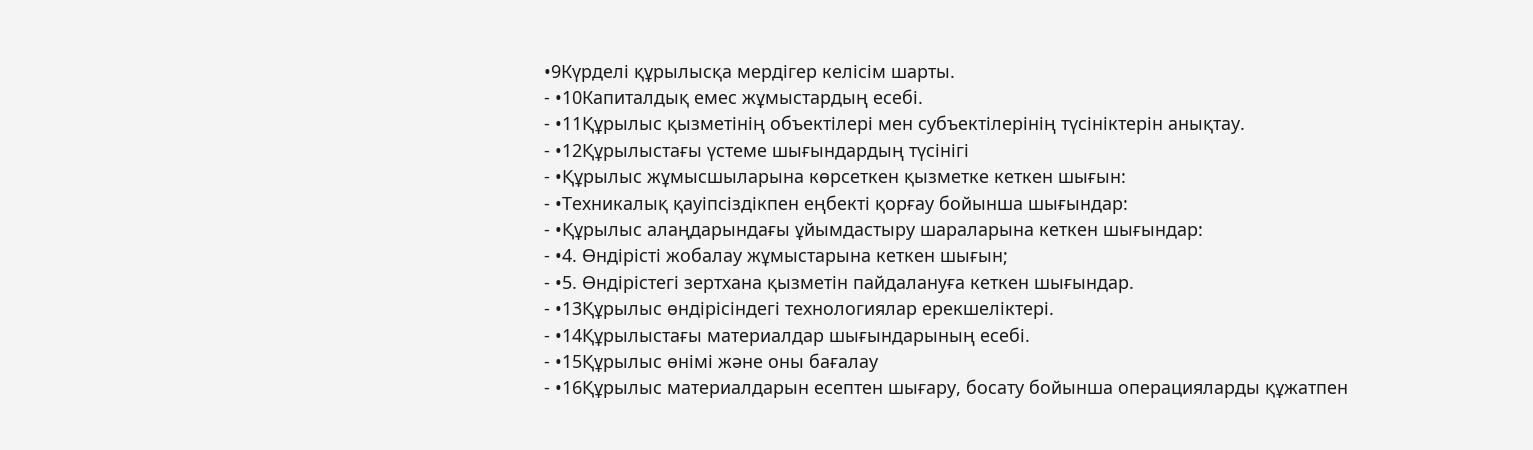•9Күрделі құрылысқа мердігер келісім шарты.
- •10Капиталдық емес жұмыстардың есебі.
- •11Құрылыс қызметінің объектілері мен субъектілерінің түсініктерін анықтау.
- •12Құрылыстағы үстеме шығындардың түсінігі
- •Құрылыс жұмысшыларына көрсеткен қызметке кеткен шығын:
- •Техникалық қауіпсіздікпен еңбекті қорғау бойынша шығындар:
- •Құрылыс алаңдарындағы ұйымдастыру шараларына кеткен шығындар:
- •4. Өндірісті жобалау жұмыстарына кеткен шығын;
- •5. Өндірістегі зертхана қызметін пайдалануға кеткен шығындар.
- •13Құрылыс өндірісіндегі технологиялар ерекшеліктері.
- •14Құрылыстағы материалдар шығындарының есебі.
- •15Құрылыс өнімі және оны бағалау
- •16Құрылыс материалдарын есептен шығару, босату бойынша операцияларды құжатпен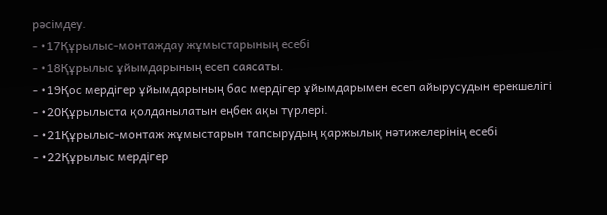рәсімдеу.
- •17Құрылыс-монтаждау жұмыстарының есебі
- •18Құрылыс ұйымдарының есеп саясаты.
- •19Қос мердігер ұйымдарының бас мердігер ұйымдарымен есеп айырусудын ерекшелігі
- •20Құрылыста қолданылатын еңбек ақы түрлері.
- •21Құрылыс-монтаж жұмыстарын тапсырудың қаржылық нәтижелерінің есебі
- •22Құрылыс мердігер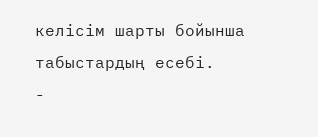келісім шарты бойынша табыстардың есебі.
-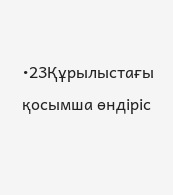•23Құрылыстағы қосымша өндіріс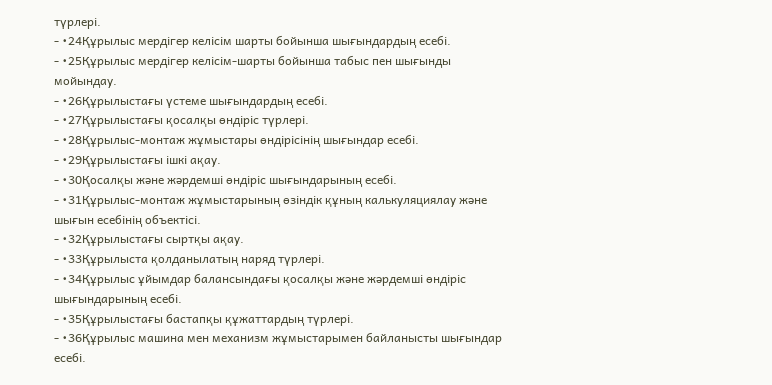түрлері.
- •24Құрылыс мердігер келісім шарты бойынша шығындардың есебі.
- •25Құрылыс мердігер келісім-шарты бойынша табыс пен шығынды мойындау.
- •26Құрылыстағы үстеме шығындардың есебі.
- •27Құрылыстағы қосалқы өндіріс түрлері.
- •28Құрылыс-монтаж жұмыстары өндірісінің шығындар есебі.
- •29Құрылыстағы ішкі ақау.
- •30Қосалқы және жәрдемші өндіріс шығындарының есебі.
- •31Құрылыс-монтаж жұмыстарының өзіндік құның калькуляциялау және шығын есебінің объектісі.
- •32Құрылыстағы сыртқы ақау.
- •33Құрылыста қолданылатың наряд түрлері.
- •34Құрылыс ұйымдар балансындағы қосалқы және жәрдемші өндіріс шығындарының есебі.
- •35Құрылыстағы бастапқы құжаттардың түрлері.
- •36Құрылыс машина мен механизм жұмыстарымен байланысты шығындар есебі.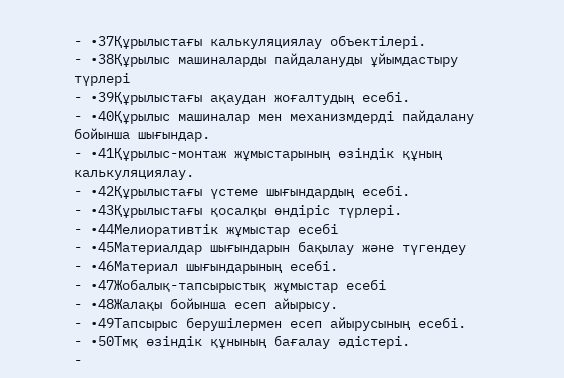- •37Құрылыстағы калькуляциялау объектілері.
- •38Құрылыс машиналарды пайдалануды ұйымдастыру түрлері
- •39Құрылыстағы ақаудан жоғалтудың есебі.
- •40Құрылыс машиналар мен механизмдерді пайдалану бойынша шығындар.
- •41Құрылыс-монтаж жұмыстарының өзіндік құның калькуляциялау.
- •42Құрылыстағы үстеме шығындардың есебі.
- •43Құрылыстағы қосалқы өндіріс түрлері.
- •44Мелиоративтік жұмыстар есебі
- •45Материалдар шығындарын бақылау және түгендеу
- •46Материал шығындарының есебі.
- •47Жобалық-тапсырыстық жұмыстар есебі
- •48Жалақы бойынша есеп айырысу.
- •49Тапсырыс берушілермен есеп айырусының есебі.
- •50Тмқ өзіндік құнының бағалау әдістері.
-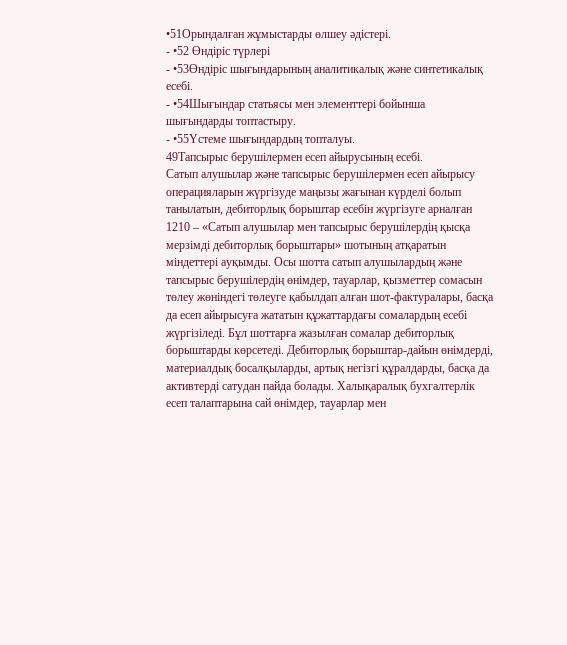•51Орындалған жұмыстарды өлшеу әдістері.
- •52 Өндіріс түрлері
- •53Өндіріс шығындарының аналитикалық және синтетикалық есебі.
- •54Шығындар статьясы мен элементтері бойынша шығындарды топтастыру.
- •55Үстеме шығындардың топталуы.
49Тапсырыс берушілермен есеп айырусының есебі.
Сатып алушылар және тапсырыс берушілермен есеп айырысу операцияларын жүргізуде маңызы жағынан күрделі болып танылатын, дебиторлық борыштар есебін жүргізуге арналған 1210 – «Сатып алушылар мен тапсырыс берушілердің қысқа мерзімді дебиторлық борыштары» шотының атқаратын міндеттері ауқымды. Осы шотта сатып алушылардың және тапсырыс берушілердің өнімдер, тауарлар, қызметтер сомасын төлеу жөніндегі төлеуге қабылдап алған шот-фактуралары, басқа да есеп айырысуға жататын құжаттардағы сомалардың есебі жүргізіледі. Бұл шоттарға жазылған сомалар дебиторлық борыштарды көрсетеді. Дебиторлық борыштар-дайын өнімдерді, материалдық босалқыларды, артық негізгі құралдарды, басқа да активтерді сатудан пайда болады. Халықаралық бухгалтерлік есеп талаптарына сай өнімдер, тауарлар мен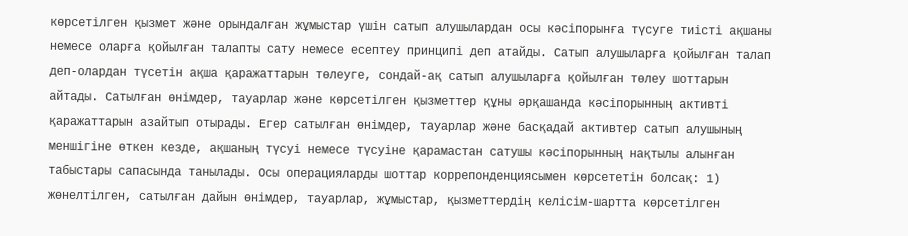көрсетілген қызмет және орындалған жұмыстар үшін сатып алушылардан осы кәсіпорынға түсуге тиісті ақшаны немесе оларға қойылған талапты сату немесе есептеу принципі деп атайды. Сатып алушыларға қойылған талап деп-олардан түсетін ақша қаражаттарын төлеуге, сондай-ақ сатып алушыларға қойылған төлеу шоттарын айтады. Сатылған өнімдер, тауарлар және көрсетілген қызметтер құны әрқашанда кәсіпорынның активті қаражаттарын азайтып отырады. Егер сатылған өнімдер, тауарлар және басқадай активтер сатып алушының меншігіне өткен кезде, ақшаның түсуі немесе түсуіне қарамастан сатушы кәсіпорынның нақтылы алынған табыстары сапасында танылады. Осы операцияларды шоттар коррепонденциясымен көрсететін болсақ: 1) жөнелтілген, сатылған дайын өнімдер, тауарлар, жұмыстар, қызметтердің келісім-шартта көрсетілген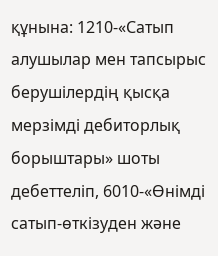құнына: 1210-«Сатып алушылар мен тапсырыс берушілердің қысқа мерзімді дебиторлық борыштары» шоты дебеттеліп, 6010-«Өнімді сатып-өткізуден және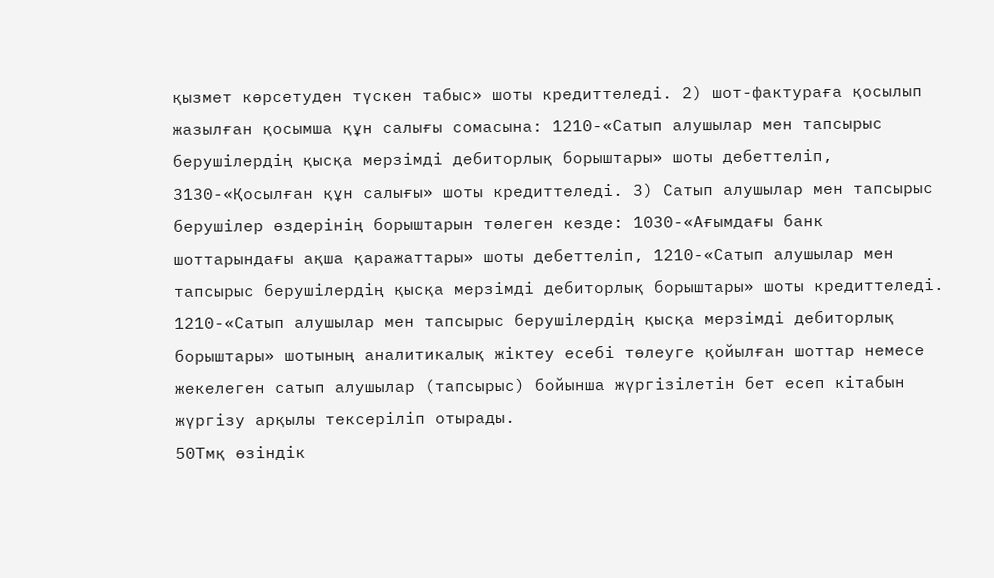қызмет көрсетуден түскен табыс» шоты кредиттеледі. 2) шот-фактураға қосылып жазылған қосымша құн салығы сомасына: 1210-«Сатып алушылар мен тапсырыс берушілердің қысқа мерзімді дебиторлық борыштары» шоты дебеттеліп, 3130-«Қосылған құн салығы» шоты кредиттеледі. 3) Сатып алушылар мен тапсырыс берушілер өздерінің борыштарын төлеген кезде: 1030-«Ағымдағы банк шоттарындағы ақша қаражаттары» шоты дебеттеліп, 1210-«Сатып алушылар мен тапсырыс берушілердің қысқа мерзімді дебиторлық борыштары» шоты кредиттеледі. 1210-«Сатып алушылар мен тапсырыс берушілердің қысқа мерзімді дебиторлық борыштары» шотының аналитикалық жіктеу есебі төлеуге қойылған шоттар немесе жекелеген сатып алушылар (тапсырыс) бойынша жүргізілетін бет есеп кітабын жүргізу арқылы тексеріліп отырады.
50Тмқ өзіндік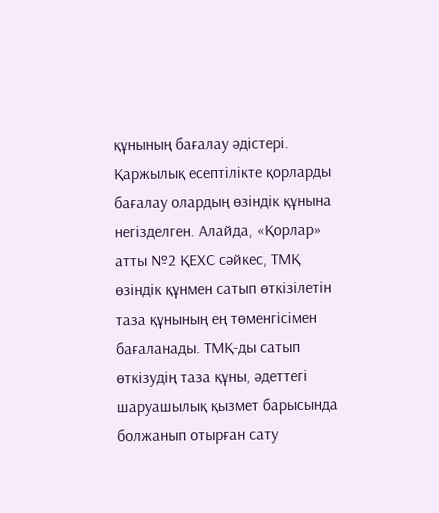құнының бағалау әдістері.
Қаржылық есептілікте қорларды бағалау олардың өзіндік құнына негізделген. Алайда, «Қорлар» атты №2 ҚЕХС сәйкес, ТМҚ өзiндiк құнмен сатып өткiзiлетiн таза құнының ең төменгiсiмен бағаланады. ТМҚ-ды сатып өткізудің таза құны, әдеттегi шаруашылық қызмет барысында болжанып отырған сату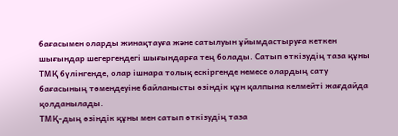бағасымен оларды жинақтауға және сатылуын ұйымдастыруға кеткен шығындар шегергендегi шығындарға тең болады. Сатып өткізудің таза құны ТМҚ бүлiнгенде, олар iшнара толық ескiргенде немесе олардың сату бағасының төмендеуiне байланысты өзiндiк құн қалпына келмейтi жағдайда қолданылады.
ТМҚ-дың өзiндiк құны мен сатып өткізудің таза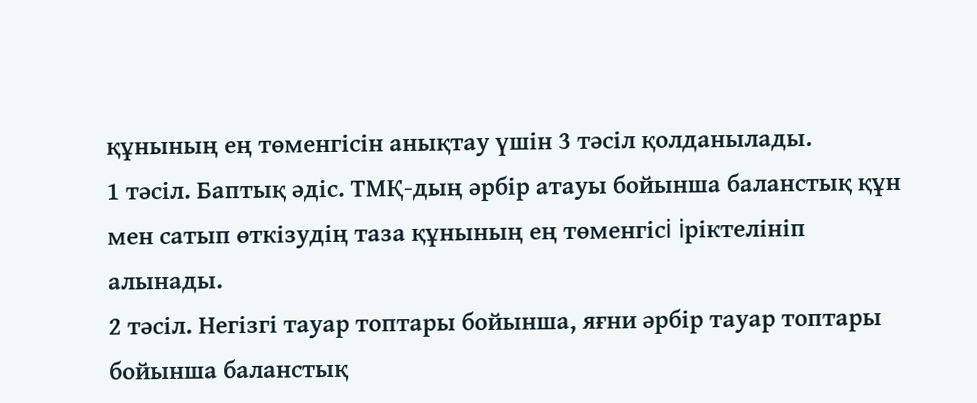құнының ең төменгiсiн анықтау үшiн 3 тәсiл қолданылады.
1 тәсiл. Баптық әдiс. ТМҚ-дың әрбiр атауы бойынша баланстық құн мен сатып өткізудің таза құнының ең төменгiсi iрiктелiнiп алынады.
2 тәсiл. Негiзгi тауар топтары бойынша, яғни әрбiр тауар топтары бойынша баланстық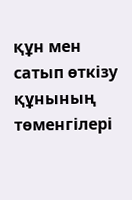құн мен сатып өткiзу құнының төменгiлерi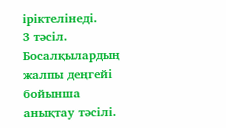iрiктелiнедi.
3 тәсiл. Босалқылардың жалпы деңгейi бойынша анықтау тәсiлi.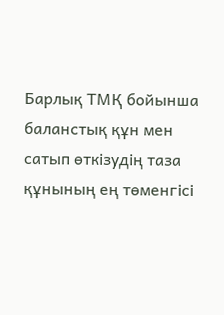Барлық ТМҚ бойынша баланстық құн мен сатып өткізудің таза құнының ең төменгiсi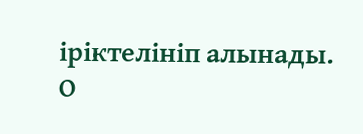iрiктелiнiп алынады.
О